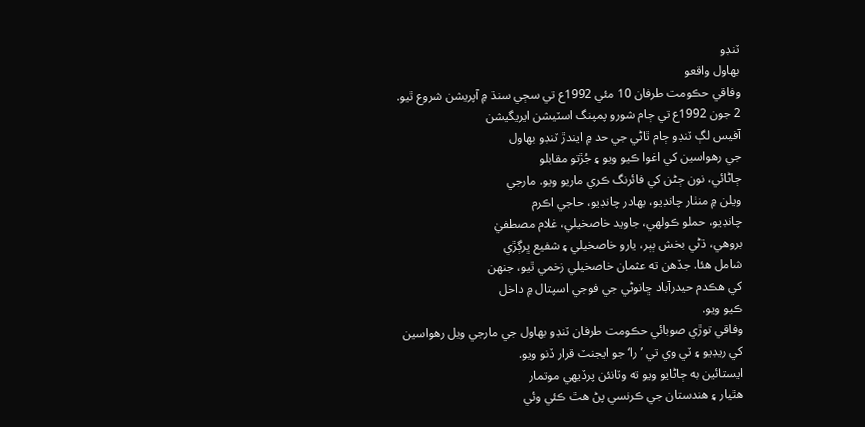ٽنڊو
بهاول واقعو
وفاقي حڪومت طرفان 10 مئي 1992ع تي سڄي سنڌ ۾ آپريشن شروع ٿيو.
2 جون 1992ع تي ڄام شورو پمپنگ اسٽيشن ايريگيشن
آفيس لڳ ٽنڊو ڄام ٿاڻي جي حد ۾ ايندڙ ٽنڊو بهاول
جي رهواسين کي اغوا ڪيو ويو ۽ جُڙتو مقابلو
ڄاڻائي، نون ڄڻن کي فائرنگ ڪري ماريو ويو. مارجي
ويلن ۾ منٺار چانڊيو، بهادر چانڊيو، حاجي اڪرم
چانڊيو، حملو ڪولهي، جاويد خاصخيلي، غلام مصطفيٰ
بروهي، ڌڻي بخش ٻٻر، يارو خاصخيلي ۽ شفيع ڀرڳڙي
شامل هئا. جڏهن ته عثمان خاصخيلي زخمي ٿيو، جنهن
کي هڪدم حيدرآباد ڇانوڻي جي فوجي اسپتال ۾ داخل
ڪيو ويو.
وفاقي توڙي صوبائي حڪومت طرفان ٽنڊو بهاول جي مارجي ويل رهواسين
کي ريڊيو ۽ ٽي وي تي ’را‘ جو ايجنٽ قرار ڏنو ويو.
ايستائين به ڄاڻايو ويو ته وٽانئن پرڏيهي موتمار
هٿيار ۽ هندستان جي ڪرنسي پڻ هٿ ڪئي وئي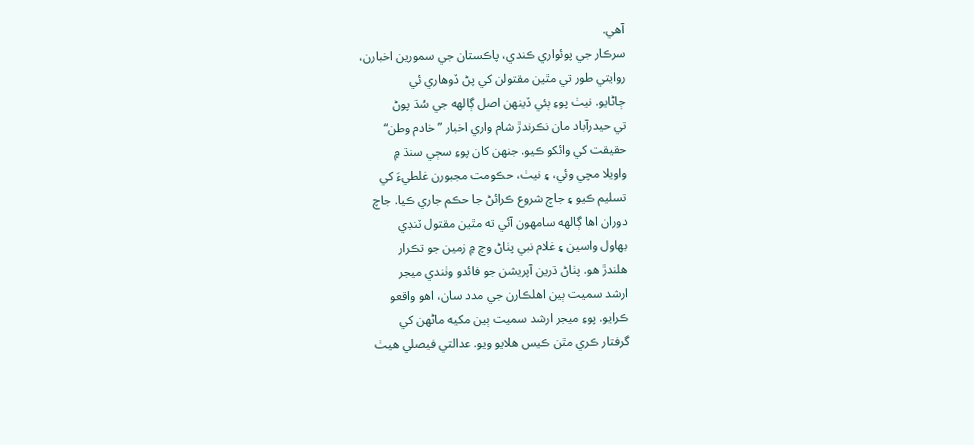آهي.
سرڪار جي پوئواري ڪندي، پاڪستان جي سمورين اخبارن،
روايتي طور تي مٿين مقتولن کي پڻ ڏوهاري ئي
ڄاڻايو. نيٺ پوءِ ٻئي ڏينهن اصل ڳالهه جي سُڌ پوڻ
تي حيدرآباد مان نڪرندڙ شام واري اخبار ”خادم وطن“
حقيقت کي وائکو ڪيو. جنهن کان پوءِ سڄي سنڌ ۾
واويلا مچي وئي، ۽ نيٺ، حڪومت مجبورن غلطيءَ کي
تسليم ڪيو ۽ جاچ شروع ڪرائڻ جا حڪم جاري ڪيا. جاچ
دوران اها ڳالهه سامهون آئي ته مٿين مقتول ٽنڊي
بهاول واسين ۽ غلام نبي پٺاڻ وچ ۾ زمين جو تڪرار
هلندڙ هو. پٺاڻ ڌرين آپريشن جو فائدو وٺندي ميجر
ارشد سميت ٻين اهلڪارن جي مدد سان، اهو واقعو
ڪرايو. پوءِ ميجر ارشد سميت ٻين مکيه ماڻهن کي
گرفتار ڪري مٿن ڪيس هلايو ويو. عدالتي فيصلي هيٺ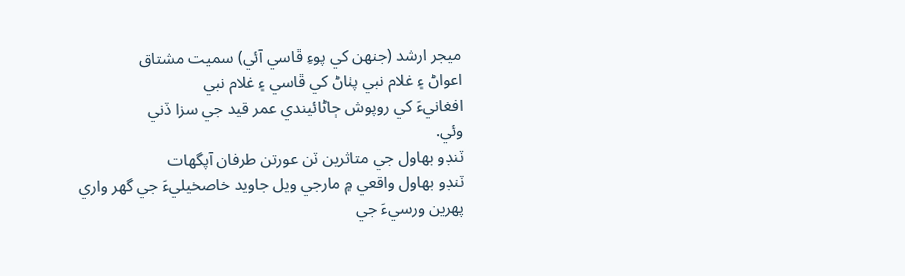ميجر ارشد (جنهن کي پوءِ ڦاسي آئي) سميت مشتاق
اعواڻ ۽ غلام نبي پٺاڻ کي ڦاسي ۽ غلام نبي
افغانيءَ کي روپوش ڄاڻائيندي عمر قيد جي سزا ڏني
وئي.
ٽنڊو بهاول جي متاثرين ٽن عورتن طرفان آپگھات
ٽنڊو بهاول واقعي ۾ مارجي ويل جاويد خاصخيليءَ جي گھر واري
پهرين ورسيءَ جي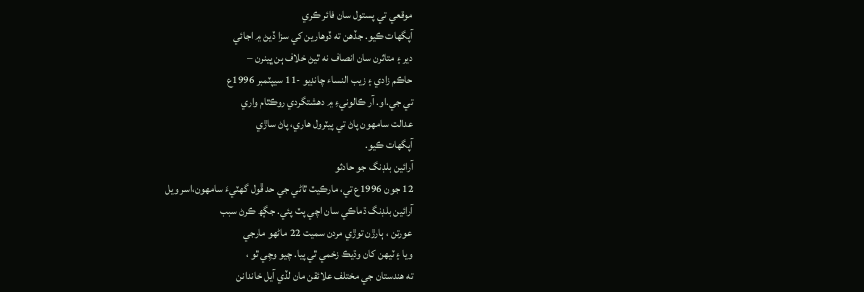موقعي تي پستول سان فائر ڪري
آپگھات ڪيو. جڏهن ته ڏوهارين کي سزا ڏيڻ ۾ اجائي
دير ۽ متاثرن سان انصاف نه ٿيڻ خلاف ٻن ڀينرن –
حاڪم زادي ۽ زيب النساء چانڊيو -11 سيپٽمبر 1996ع
تي جي.او. آر ڪالونيءِ ۾ دهشتگردي روڪٿام واري
عدالت سامهون پاڻ تي پيٽرول هاري، پاڻ ساڙي
آپگھات ڪيو.
آرائين بلڊنگ جو حادثو
12 جون 1996ع تي، مارڪيٽ ٿاڻي جي حد ڦول گھٽيءَ سامهون،اسر ويل
آرائين بلڊنگ ڌماڪي سان اچي پٽ پئي. جڳھ ڪرڻ سبب
عورتن ، ٻارڙن توڙي مردن سميت 22 ماڻهو مارجي
ويا ۽ ٽيهن کان وڌيڪ زخمي ٿي پيا. چيو وڃِي ٿو ،
ته هندستان جي مختلف علائقن مان لڏي آيل خاندانن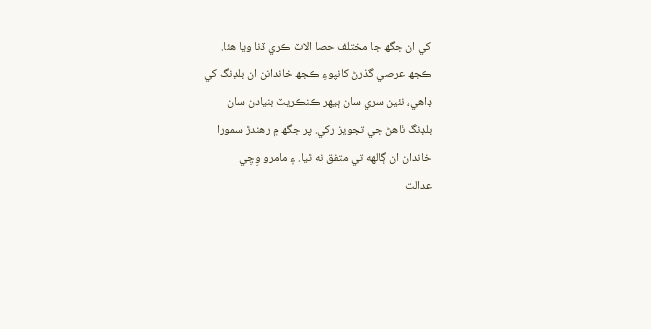کي ان جگھ جا مختلف حصا الاٽ ڪري ڏنا ويا هئا.
ڪجھ عرصي گذرڻ کانپوءِ ڪجھ خاندانن ان بلڊنگ کي
ڊاهي، نئين سري سان ٻيهر ڪنڪريٽ بنيادن سان
بلڊنگ ٺاهڻ جي تجويز رکي. پر جگھ ۾ رهندڙ سمورا
خاندان ان ڳالهه تي متفق نه ٿيا. ۽ مامرو وِڃِي
عدالت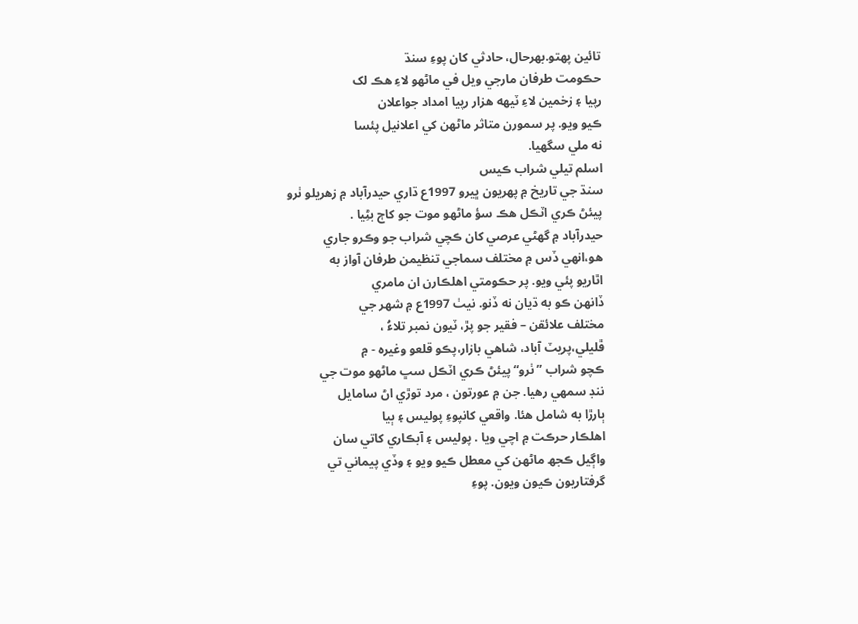تائين پهتو.بهرحال، حادثي کان پوءِ سنڌ
حڪومت طرفان مارجي ويل في ماڻهو لاءِ هڪ لک
رپيا ۽ زخمين لاءِ ٽيهه هزار رپيا امداد جواعلان
ڪيو ويو. پر سمورن متاثر ماڻهن کي اعلانيل پئسا
نه ملي سگھيا.
اسلم تيلي شراب ڪيس
سنڌ جي تاريخ ۾ پهريون ڀيرو 1997ع ڌاري حيدرآباد ۾ زهريلو ٺرو
پيئڻ ڪري اٽڪل هڪ سؤ ماڻهو موت جو کاڄ بڻِيا .
حيدرآباد ۾ گھڻي عرصي کان ڪچي شراب جو وڪرو جاري
هو،انهي ڏس ۾ مختلف سماجي تنظيمن طرفان آواز به
اٿاريو پئي ويو. پر حڪومتي اهلڪارن ان مامري
ڏانهن ڪو به ڌيان نه ڏنو. نيٺ 1997ع ۾ شهر جي
مختلف علائقن – فقير جو پڙ، ٽيون نمبر تلاءُ ،
ڦليلي،پريٽ آباد، شاهي بازار،پڪو قلعو وغيره - ۾
ڪچو شراب ”ٺرو“ پيئڻ ڪري اٽڪل سڀ ماڻهو موت جي
ننڊ سمهي رهيا. جن ۾ عورتون ، مرد توڙي اڻ سامايل
ٻارڙا به شامل هئا. واقعي کانپوءِ پوليس ۽ ٻيا
اهلڪار حرڪت ۾ اچي ويا . پوليس ۽ آبڪاري کاتي سان
واڳيل ڪجھ ماڻهن کي معطل ڪيو ويو ۽ وڏي پيماني تي
گرفتاريون ڪيون ويون. پوءِ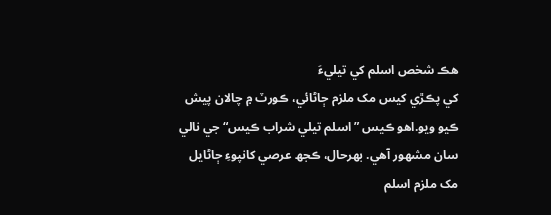هڪ شخص اسلم کي تيليءَ
کي پڪڙي کيس مک ملزم ڄاڻائي، ڪورٽ ۾ چالان پيش
ڪيو ويو.اهو ڪيس ”اسلم تيلي شراب ڪيس“ جي نالي
سان مشهور آهي. بهرحال، ڪجھ عرصي کانپوءِ ڄاڻايل
مک ملزم اسلم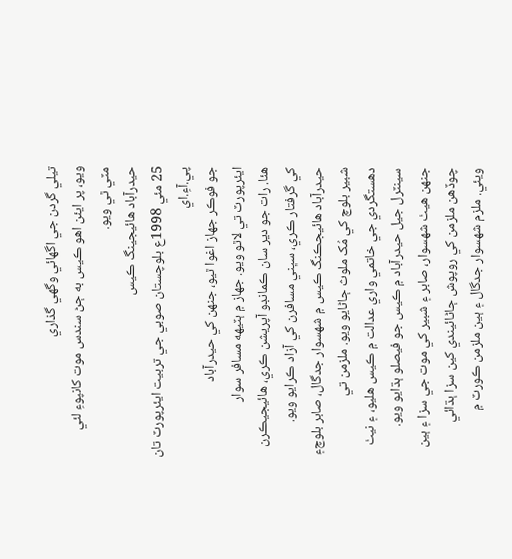تيلي گردن جي اگھائي وگھي گذاري
ويو، پر ايئن اهو ڪيس به ڄڻ سندس موت کانپوءِ لئي
مٽي ٿي ويو.
حيدرآباد هائيجينگ ڪيس
25 مئي 1998ع بلوچستان صوبي جي تربيت ايئرپورٽ تان پي.آءِ.اي
جو فوڪر جهاز اغوا ٿيو، جنهن کي حيدرآباد
ايئرپورٽ تي لاٿو ويو. جهاز ۾ ٻٽيهه مسافر سوار
هئا. رات جو دير سان ڪمانڊو آپريشن ڪري، هائيجيڪرن
کي گرفتار ڪري، سڀني مسافرن کي آزاد ڪرايو ويو.
حيدرآباد هائيجڪنگ ڪيس ۾ شهسوار جدگال، صابر بلوچ۽
شبير بلوچ کي مُک ملوث ڄاڻايو ويو. ملزمن تي
دهستگردي جي خاتمي واري عدالت ۾ ڪيس هليو، ۽ نيٺ
سينٽرل جيل حيدرآباد ۾ ڪيس جو فيصلو ٻڌايو ويو.
جنهن هيٺ شهسوار، صابر ۽ شبير کي موت جي سزا ۽ ٻين
چوڏهن ملزمن کي روپوش ڄاڻائيندي کين سزا ٻڌائي
ويئي. ملزم شهسوار جدگال ۽ ٻين ملزمن ڪورٽ ۾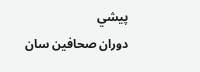پيشي
دوران صحافين سان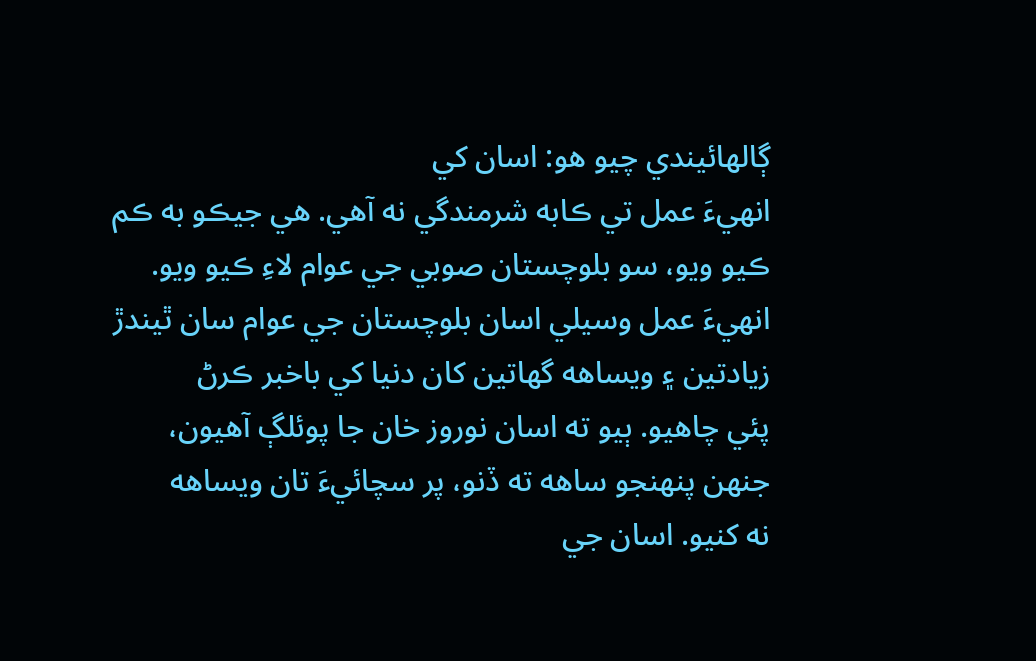ڳالهائيندي چيو هو: اسان کي
انهيءَ عمل تي ڪابه شرمندگي نه آهي. هي جيڪو به ڪم
ڪيو ويو، سو بلوچستان صوبي جي عوام لاءِ ڪيو ويو.
انهيءَ عمل وسيلي اسان بلوچستان جي عوام سان ٿيندڙ
زيادتين ۽ ويساهه گهاتين کان دنيا کي باخبر ڪرڻ
پئي چاهيو. ٻيو ته اسان نوروز خان جا پوئلڳ آهيون،
جنهن پنهنجو ساهه ته ڏنو، پر سچائيءَ تان ويساهه
نه کنيو. اسان جي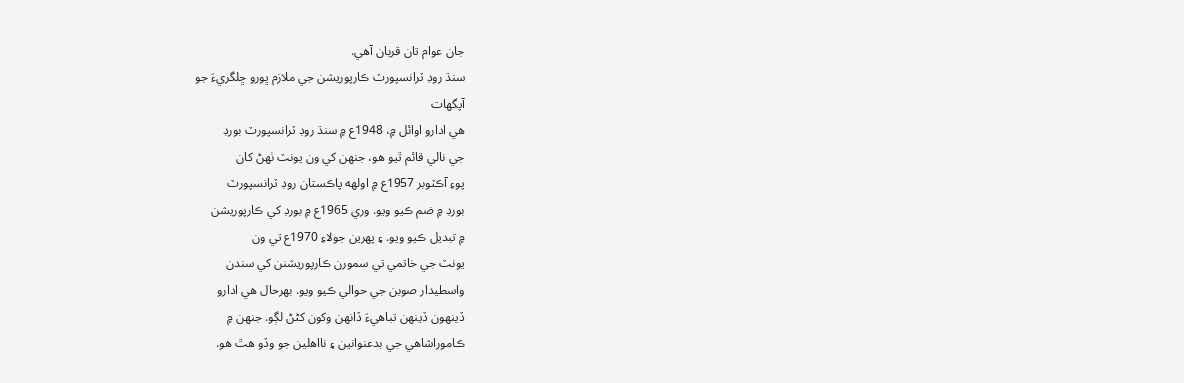جان عوام تان قربان آهي.
سنڌ روڊ ٽرانسپورٽ ڪارپوريشن جي ملازم ڀورو ڇلگريءَ جو
آپگهات
هي ادارو اوائل ۾، 1948ع ۾ سنڌ روڊ ٽرانسپورٽ بورڊ
جي نالي قائم ٿيو هو، جنهن کي ون يونٽ ٺهڻ کان
پوءِ آڪٽوبر 1957ع ۾ اولهه پاڪستان روڊ ٽرانسپورٽ
بورڊ ۾ ضم ڪيو ويو. وري 1965ع ۾ بورڊ کي ڪارپوريشن
۾ تبديل ڪيو ويو. ۽ پهرين جولاءِ 1970ع تي ون
يونٽ جي خاتمي تي سمورن ڪارپوريشنن کي سندن
واسطيدار صوبن جي حوالي ڪيو ويو. بهرحال هي ادارو
ڏينهون ڏينهن تباهيءَ ڏانهن وکون کڻڻ لڳو. جنهن ۾
ڪاموراشاهي جي بدعنوانين ۽ نااهلين جو وڏو هٿ هو.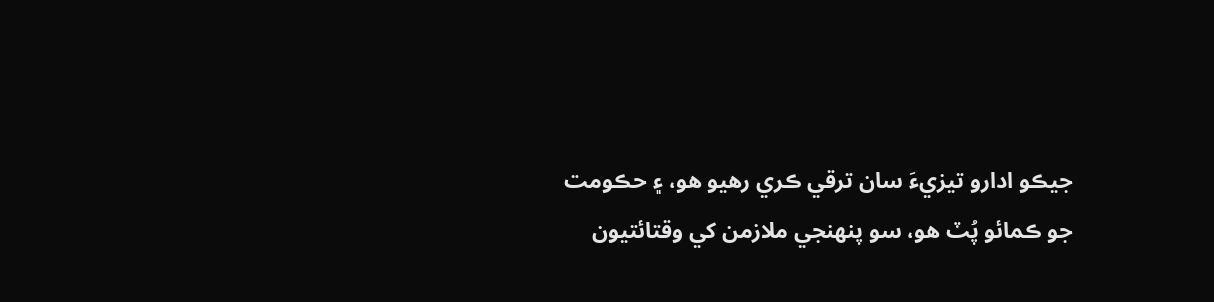جيڪو ادارو تيزيءَ سان ترقي ڪري رهيو هو، ۽ حڪومت
جو ڪمائو پُٽ هو، سو پنهنجي ملازمن کي وقتائتيون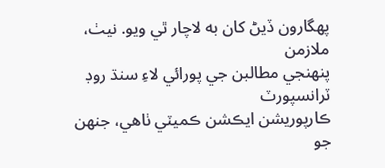پهگارون ڏيڻ کان به لاچار ٿي ويو. نيٺ، ملازمن
پنهنجي مطالبن جي پورائي لاءِ سنڌ روڊ ٽرانسپورٽ
ڪارپوريشن ايڪشن ڪميٽي ٺاهي، جنهن جو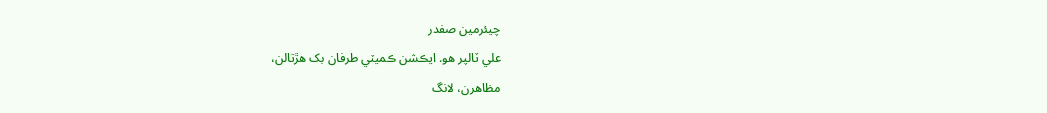چيئرمين صفدر
علي ٽالپر هو. ايڪشن ڪميٽي طرفان بک هڙتالن،
مظاهرن، لانگ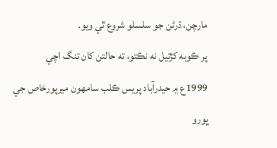مارچن، ڌرڻن جو سلسلو شروع ٿي ويو.
پر ڪوبه کڙتيل نه نڪتو، ته حالتن کان تنگ اچي
1999ع ۾ حيدرآباد پريس ڪلب سامهون ميرپورخاص جي
ڀورو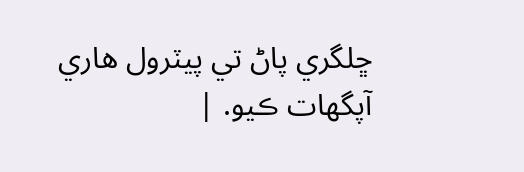ڇلگري پاڻ تي پيٽرول هاري آپگهات ڪيو. |